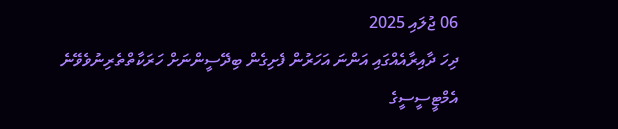06 ޖުލައި 2025
ދިހަ ދާއިރާއެއްގައި އަންނަ އަހަރުން ފެށިގެން ބިދޭސީންނަށް ހަރަކާތްތެރިނުވެވޭނެ
އެމްޓީސީސީގެ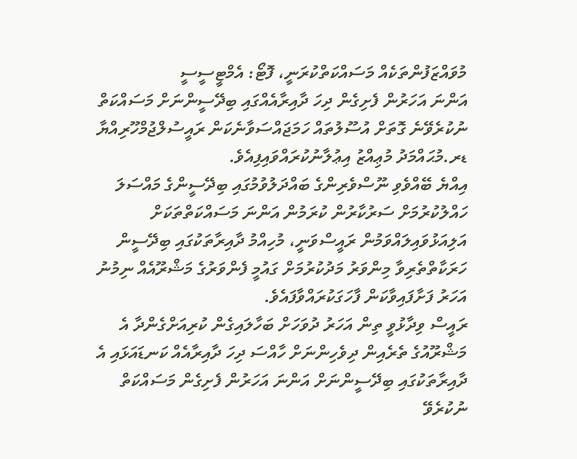މުވައްޒަފުންތަކެއް މަސައްކަތްކުރަނީ، ފޮޓޯ: އެމްޓީސީސީ
އަންނަ އަހަރުން ފެށިގެން ދިހަ ދާއިރާއެއްގައި ބިދޭސީންނަށް މަސައްކަތް ނުކުރެވޭނެ ގޮތަށް އުސޫލުތައް ހަމަޖައްސަވާނެކަން ރައީސުލްޖުމްހޫރިއްޔާ ޑރ.މުޙައްމަދު މުޢިއްޒު އިޢުލާނުކުރައްވައިފިއެވެ.
އިއްޔެ ބޭއްވެވި ނޫސްވެރިންގެ ބައްދަލުވުމުގައި ބިދޭސީންގެ މައްސަލަ ހައްލުކުރުމަށް ސަރުކާރުން ކުރަމުން އަންނަ މަސައްކަތްތަކަށް އަލިއަޅުވައިލައްވަމުން ރައީސްވަނީ، މުހިއްމު ދާއިރާތަކުގައި ބިދޭސީން ހަރަކާތްތެރިވާ މިންވަރު މަދުކުރުމަށް ގައުމީ ފެންވަރުގެ މަޝްރޫއެއް ނިމުނު އަހަރު ފަށާފައިވާކަން ފާހަގަކުރައްވާފައެވެ.
ރައީސް ވިދާޅުވީ ތިން އަހަރު ދުވަހަށް ބަހާލައިގެން ކުރިއަށްގެންދާ އެ މަޝްރޫއުގެ ތެރެއިން ދިވެހިންނަށް ހާއްސަ ދިހަ ދާއިރާއެއް ކަނޑައަޅައި އެ ދާއިރާތަކުގައި ބިދޭސީންނަށް އަންނަ އަހަރުން ފެށިގެން މަސައްކަތް ނުކުރެވޭ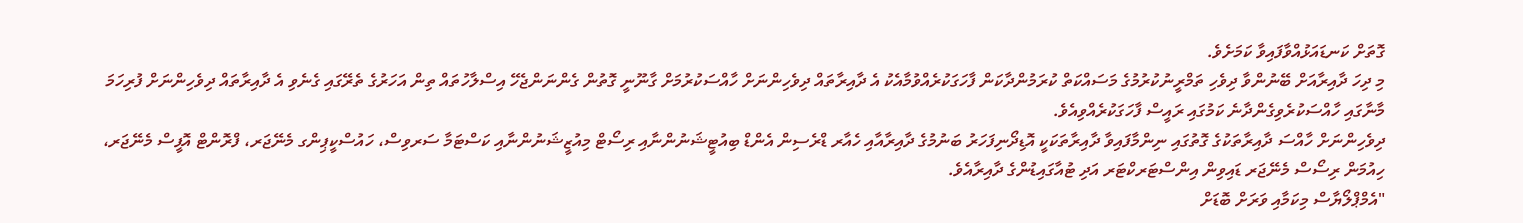ގޮތަށް ކަނޑައަޅުއްވާފައިވާ ކަމަށެވެ.
މި ދިހަ ދާއިރާއަށް ބޭނުންވާ ދިވެހި ތަމްރީނުކުރުމުގެ މަސައްކަތް ކުރަމުންދާކަން ފާހަގަކުރެއްވުމާއެކު އެ ދާއިރާތައް ދިވެހިންނަށް ހާއްސަކުރުމަށް ގާނޫނީ ގޮތުން ގެންނަންޖެހޭ އިސްލާހުތައް ތިން އަހަރުގެ ތެރޭގައި ގެނެވި އެ ދާއިރާތައް ދިވެހިންނަށް ފުރިހަމަ މާނާގައި ހާއްސަކުރެވިގެންދާނެ ކަމުގައި ރައީސް ފާހަގަކުރެއްވިއެވެ.
ދިވެހިންނަށް ހާއްސަ ދާއިރާތަކުގެ ގޮތުގައި ނިންމާފައިވާ ދާއިރާތަކަކީ އޮޑިދޯނިފަހަރު ބަނުމުގެ ދާއިރާއާއި ހެއާރ ޑްރެސިން އެންޑް ބިއުޓީޝަނުންނާއި ރިސޯޓް މިއުޒީޝަނުންނާއި ކަސްޓަމާ ސަރވިސް، ހައުސްކީޕިންގ މެނޭޖަރ، ފްރޮންޓް އޮފީސް މެނޭޖަރ، ހިއުމަން ރިސޯސް މެނޭޖަރ ޑައިވިން އިންސްޓަރކްޓަރ އަދި ޓުއާގައިޑުންގެ ދާއިރާއެވެ.
"އެމްޕްލޯޔާސް މިކަމާއި ވަރަށް ބޮޑަށް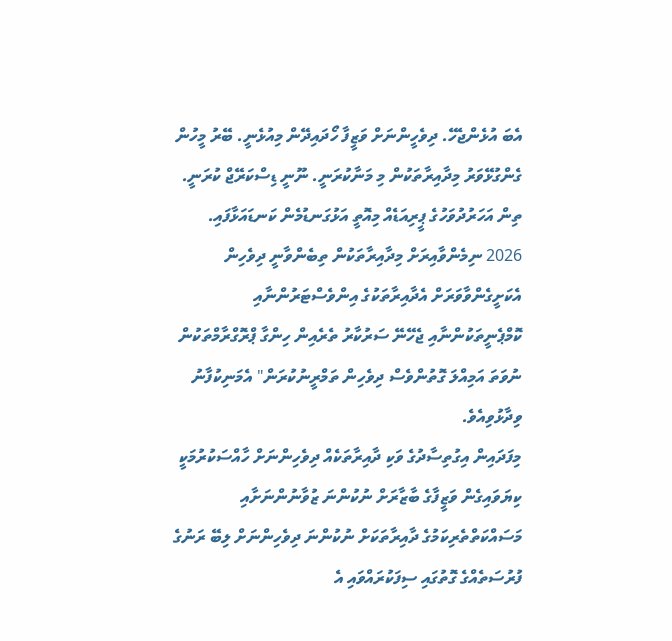އެބަ އުޅެންޖެހޭ. ދިވެހީންނަށް ވަޒީފާ ހޯދައިދޭން މިއުޅެނީ. ބޭރު މީހުން ގެންގުޅޭވަރު މިދާއިރާތަކުން މި މަނާކުރަނީ. ނޫނީ ޑިސްކަރޭޖް ކުރަނީ. ތިން އަހަރުދުވަހުގެ ޕީރިއަޑެއް މިއޮތީ އަޅުގަނޑުމެން ކަނޑައަޅާފައި. 2026 ނިމެންވާއިރަށް މިދާއިރާތަކުން ތިބެންވާނީ ދިވެހިން އެކަށީގެންވާވަރަށް އެދާއިރާތަކުގެ އިންވެސްޓަރުންނާއި ކޮމްޕެނީތަކުންނާއި ޖެހޭނޭ ސަރުކާރު ތެރެއިން ހިންގާ ޕްރޮގްރާމްތަކުން ނުވަތަ އަމިއްލަ ގޮތުންވެސް ދިވެހިން ތަމްރީނުކުރަން" އެމަނިކުފާނު ވިދާޅުވިއެވެ.
މިފަދައިން އިގުތިސާދުގެ ވަކި ދާއިރާތަކެއް ދިވެހިންނަށް ހާއްސަކުރުމަކީ ކިޔަވައިގެން ވަޒީފާގެ ބާޒާރަށް ނުކުންނަ ޒުވާނުންނަށާއި މަސައްކަތްތެރިކަމުގެ ދާއިރާތަކަށް ނުކުންނަ ދިވެހިންނަށް ލިބޭ ރަނުގެ ފުރުސަތެއްގެ ގޮތުގައި ސިފަކުރައްވައި އެ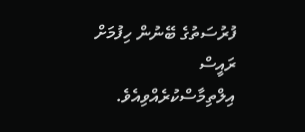ފުރުސަތުގެ ބޭނުން ހިފުމަށް ރައީސް އިލްތިމާސްކުރެއްވިއެވެ.